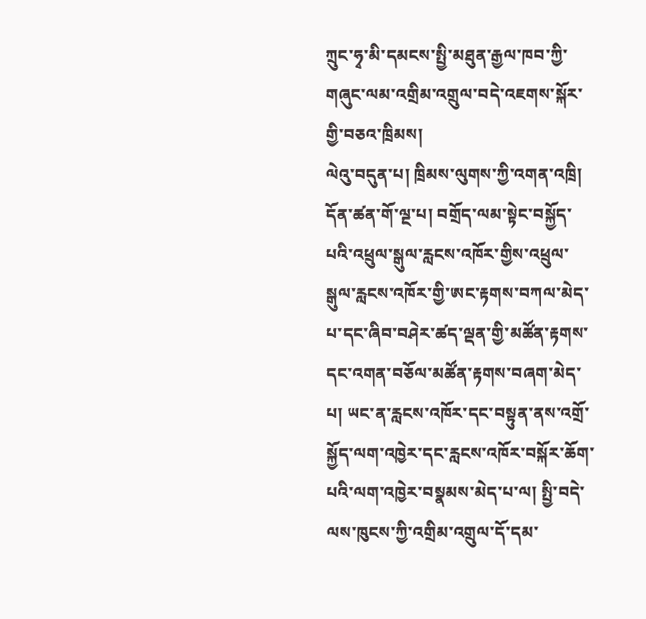ཀྲུང་ཧྭ་མི་དམངས་སྤྱི་མཐུན་རྒྱལ་ཁབ་ཀྱི་གཞུང་ལམ་འགྲིམ་འགྲུལ་བདེ་འཇགས་སྐོར་གྱི་བཅའ་ཁྲིམས།
ལེའུ་བདུན་པ། ཁྲིམས་ལུགས་ཀྱི་འགན་འཁྲི།
དོན་ཚན་གོ་ལྔ་པ། བགྲོད་ལམ་སྟེང་བསྐྱོད་པའི་འཕྲུལ་སྒུལ་རླངས་འཁོར་གྱིས་འཕྲུལ་སྒུལ་རླངས་འཁོར་གྱི་ཨང་རྟགས་བཀལ་མེད་པ་དང་ཞིབ་བཤེར་ཚད་ལྡན་གྱི་མཚོན་རྟགས་དང་འགན་བཅོལ་མཚོན་རྟགས་བཞག་མེད་པ། ཡང་ན་རླངས་འཁོར་དང་བསྟུན་ནས་འགྲོ་སྐྱོད་ལག་འཁྱེར་དང་རླངས་འཁོར་བསྐོར་ཆོག་པའི་ལག་འཁྱེར་བསྣམས་མེད་པ་ལ། སྤྱི་བདེ་ལས་ཁུངས་ཀྱི་འགྲིམ་འགྲུལ་དོ་དམ་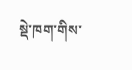སྡེ་ཁག་གིས་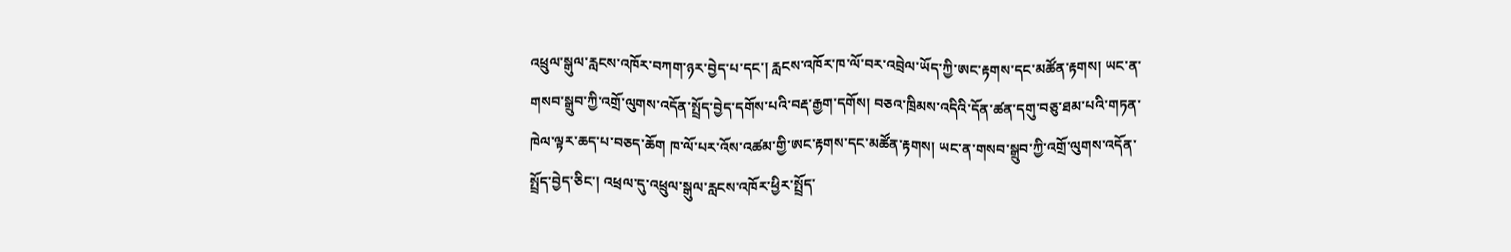འཕྲུལ་སྒུལ་རླངས་འཁོར་བཀག་ཉར་བྱེད་པ་དང་། རླངས་འཁོར་ཁ་ལོ་བར་འབྲེལ་ཡོད་ཀྱི་ཨང་རྟགས་དང་མཚོན་རྟགས། ཡང་ན་གསབ་སྒྲུབ་ཀྱི་འགྲོ་ལུགས་འདོན་སྤྲོད་བྱེད་དགོས་པའི་བརྡ་རྒྱག་དགོས། བཅའ་ཁྲིམས་འདིའི་དོན་ཚན་དགུ་བཅུ་ཐམ་པའི་གཏན་ཁེལ་ལྟར་ཆད་པ་བཅད་ཆོག ཁ་ལོ་པར་འོས་འཚམ་གྱི་ཨང་རྟགས་དང་མཚོན་རྟགས། ཡང་ན་གསབ་སྒྲུབ་ཀྱི་འགྲོ་ལུགས་འདོན་སྤྲོད་བྱེད་ཅིང་། འཕྲལ་དུ་འཕྲུལ་སྒུལ་རླངས་འཁོར་ཕྱིར་སྤྲོད་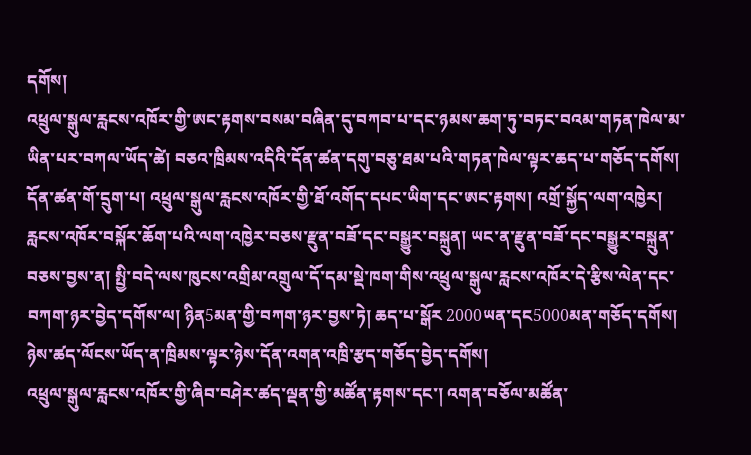དགོས།
འཕྲུལ་སྒུལ་རླངས་འཁོར་གྱི་ཨང་རྟགས་བསམ་བཞིན་དུ་བཀབ་པ་དང་ཉམས་ཆག་ཏུ་བཏང་བའམ་གཏན་ཁེལ་མ་ཡིན་པར་བཀལ་ཡོད་ཚེ། བཅའ་ཁྲིམས་འདིའི་དོན་ཚན་དགུ་བཅུ་ཐམ་པའི་གཏན་ཁེལ་ལྟར་ཆད་པ་གཅོད་དགོས།
དོན་ཚན་གོ་དྲུག་པ། འཕྲུལ་སྒུལ་རླངས་འཁོར་གྱི་ཐོ་འགོད་དཔང་ཡིག་དང་ཨང་རྟགས། འགྲོ་སྐྱོད་ལག་འཁྱེར། རླངས་འཁོར་བསྐོར་ཆོག་པའི་ལག་འཁྱེར་བཅས་རྫུན་བཟོ་དང་བསྒྱུར་བསྐྲུན། ཡང་ན་རྫུན་བཟོ་དང་བསྒྱུར་བསྐྲུན་བཅས་བྱས་ན། སྤྱི་བདེ་ལས་ཁུངས་འགྲིམ་འགྲུལ་དོ་དམ་སྡེ་ཁག་གིས་འཕྲུལ་སྒུལ་རླངས་འཁོར་དེ་རྩིས་ལེན་དང་བཀག་ཉར་བྱེད་དགོས་ལ། ཉིན5མན་གྱི་བཀག་ཉར་བྱས་ཏེ། ཆད་པ་སྒོར 2000ཡན་དང5000མན་གཅོད་དགོས། ཉེས་ཚད་ལོངས་ཡོད་ན་ཁྲིམས་ལྟར་ཉེས་དོན་འགན་འཁྲི་རྩད་གཅོད་བྱེད་དགོས།
འཕྲུལ་སྒུལ་རླངས་འཁོར་གྱི་ཞིབ་བཤེར་ཚད་ལྡན་གྱི་མཚོན་རྟགས་དང་། འགན་བཅོལ་མཚོན་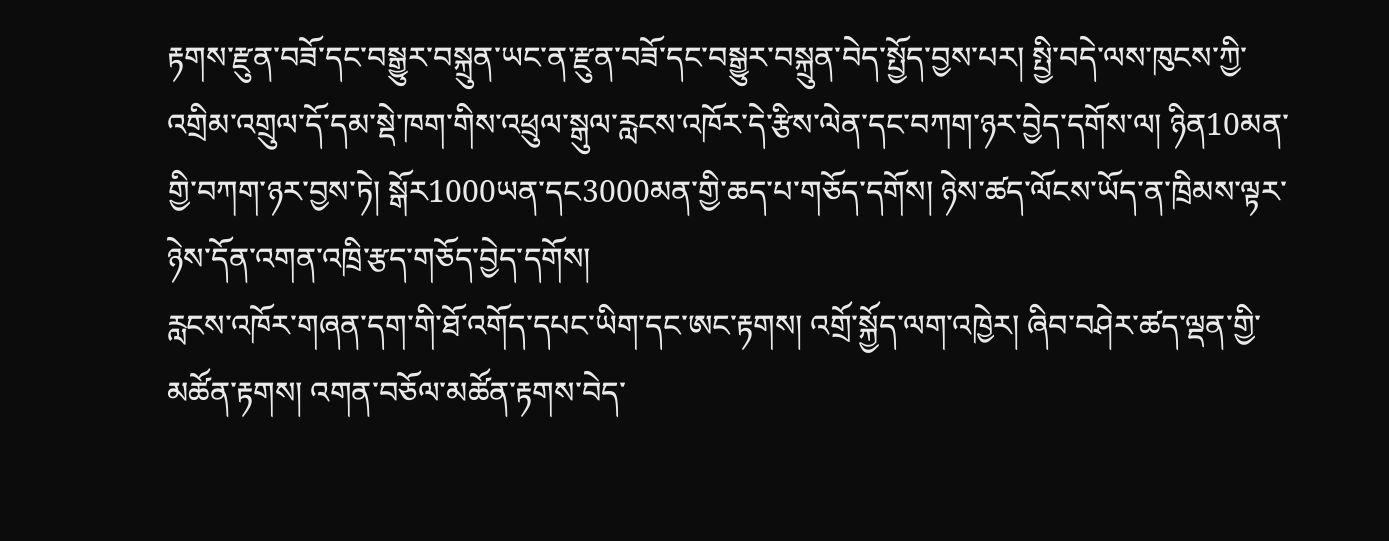རྟགས་རྫུན་བཟོ་དང་བསྒྱུར་བསྐྲུན་ཡང་ན་རྫུན་བཟོ་དང་བསྒྱུར་བསྐྲུན་བེད་སྤྱོད་བྱས་པར། སྤྱི་བདེ་ལས་ཁུངས་ཀྱི་འགྲིམ་འགྲུལ་དོ་དམ་སྡེ་ཁག་གིས་འཕྲུལ་སྒུལ་རླངས་འཁོར་དེ་རྩིས་ལེན་དང་བཀག་ཉར་བྱེད་དགོས་ལ། ཉིན10མན་གྱི་བཀག་ཉར་བྱས་ཏེ། སྒོར1000ཡན་དང3000མན་གྱི་ཆད་པ་གཅོད་དགོས། ཉེས་ཚད་ལོངས་ཡོད་ན་ཁྲིམས་ལྟར་ཉེས་དོན་འགན་འཁྲི་རྩད་གཅོད་བྱེད་དགོས།
རླངས་འཁོར་གཞན་དག་གི་ཐོ་འགོད་དཔང་ཡིག་དང་ཨང་རྟགས། འགྲོ་སྐྱོད་ལག་འཁྱེར། ཞིབ་བཤེར་ཚད་ལྡན་གྱི་མཚོན་རྟགས། འགན་བཅོལ་མཚོན་རྟགས་བེད་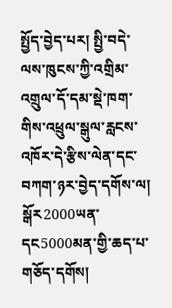སྤྱོད་བྱེད་པར། སྤྱི་བདེ་ལས་ཁུངས་ཀྱི་འགྲིམ་འགྲུལ་དོ་དམ་སྡེ་ཁག་གིས་འཕྲུལ་སྒུལ་རླངས་འཁོར་དེ་རྩིས་ལེན་དང་བཀག་ཉར་བྱེད་དགོས་ལ། སྒོར2000ཡན་དང5000མན་གྱི་ཆད་པ་གཅོད་དགོས།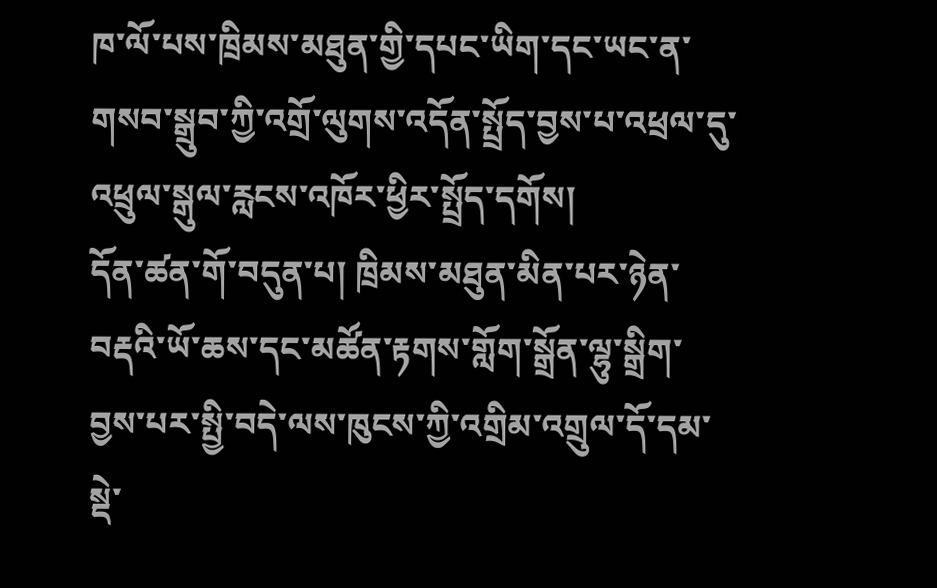ཁ་ལོ་པས་ཁྲིམས་མཐུན་གྱི་དཔང་ཡིག་དང་ཡང་ན་གསབ་སྒྲུབ་ཀྱི་འགྲོ་ལུགས་འདོན་སྤྲོད་བྱས་པ་འཕྲལ་དུ་འཕྲུལ་སྒུལ་རླངས་འཁོར་ཕྱིར་སྤྲོད་དགོས།
དོན་ཚན་གོ་བདུན་པ། ཁྲིམས་མཐུན་མིན་པར་ཉེན་བརྡའི་ཡོ་ཆས་དང་མཚོན་རྟགས་གློག་སྒྲོན་ལྷུ་སྒྲིག་བྱས་པར་སྤྱི་བདེ་ལས་ཁུངས་ཀྱི་འགྲིམ་འགྲུལ་དོ་དམ་སྡེ་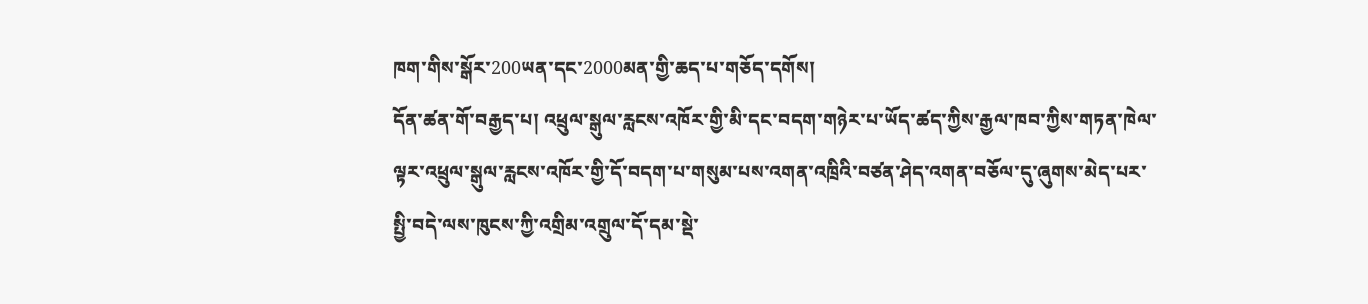ཁག་གིས་སྒོར་200ཡན་དང་2000མན་གྱི་ཆད་པ་གཅོད་དགོས།
དོན་ཚན་གོ་བརྒྱད་པ། འཕྲུལ་སྒུལ་རླངས་འཁོར་གྱི་མི་དང་བདག་གཉེར་པ་ཡོད་ཚད་ཀྱིས་རྒྱལ་ཁབ་ཀྱིས་གཏན་ཁེལ་ལྟར་འཕྲུལ་སྒུལ་རླངས་འཁོར་གྱི་དོ་བདག་པ་གསུམ་པས་འགན་འཁྲིའི་བཙན་ཤེད་འགན་བཅོལ་དུ་ཞུགས་མེད་པར་སྤྱི་བདེ་ལས་ཁུངས་ཀྱི་འགྲིམ་འགྲུལ་དོ་དམ་སྡེ་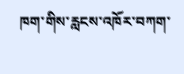ཁག་གིས་རླངས་འཁོར་བཀག་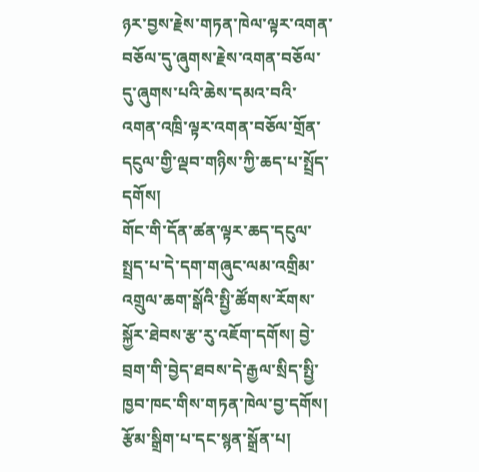ཉར་བྱས་རྗེས་གཏན་ཁེལ་ལྟར་འགན་བཅོལ་དུ་ཞུགས་རྗེས་འགན་བཅོལ་དུ་ཞུགས་པའི་ཆེས་དམའ་བའི་འགན་འཁྲི་ལྟར་འགན་བཅོལ་གྲོན་དངུལ་གྱི་ལྡབ་གཉིས་ཀྱི་ཆད་པ་སྤྲོད་དགོས།
གོང་གི་དོན་ཚན་ལྟར་ཆད་དངུལ་སྤྲད་པ་དེ་དག་གཞུང་ལམ་འགྲིམ་འགྲུལ་ཆག་སྒོའི་སྤྱི་ཚོགས་རོགས་སྐྱོར་ཐེབས་རྩ་རུ་འཇོག་དགོས། བྱེ་བྲག་གི་བྱེད་ཐབས་དེ་རྒྱལ་སྲིད་སྤྱི་ཁྱབ་ཁང་གིས་གཏན་ཁེལ་བྱ་དགོས།
རྩོམ་སྒྲིག་པ་དང་སྙན་སྒྲོན་པ།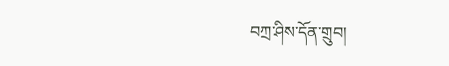བཀྲ་ཤིས་དོན་གྲུབ།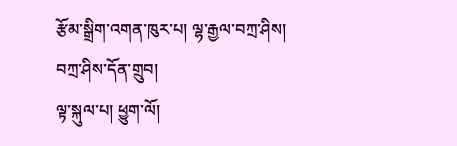རྩོམ་སྒྲིག་འགན་ཁུར་པ། ལྷ་རྒྱལ་བཀྲ་ཤིས། བཀྲ་ཤིས་དོན་གྲུབ།
ལྟ་སྐུལ་པ། ཕྱུག་ལོ།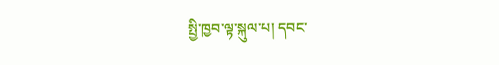སྤྱི་ཁྱབ་ལྟ་སྐུལ་པ། དབང་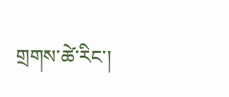གྲགས་ཚེ་རིང་།